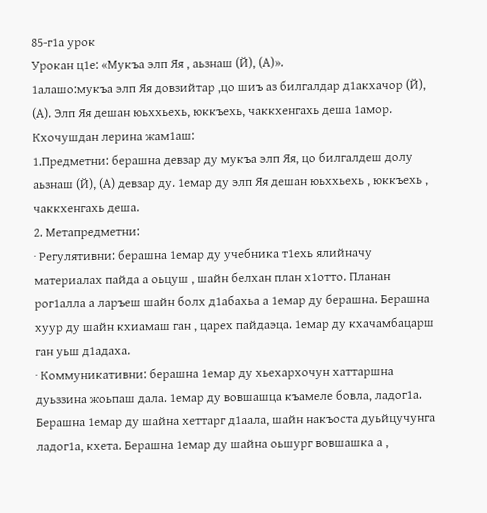85-г1а урок
Урокан ц1е: «Мукъа элп Яя , аьзнаш (Й), (А)».
1алашо:мукъа элп Яя довзийтар ,цо шиъ аз билгалдар д1акхачор (Й), (А). Элп Яя дешан юьххьехь, юккъехь, чаккхенгахь деша 1амор.
Кхочушдан лерина жам1аш:
1.Предметни: берашна девзар ду мукъа элп Яя, цо билгалдеш долу аьзнаш (Й), (А) девзар ду. 1емар ду элп Яя дешан юьххьехь , юккъехь , чаккхенгахь деша.
2. Метапредметни:
· Регулятивни: берашна 1емар ду учебника т1ехь ялийначу материалах пайда а оьцуш , шайн белхан план х1отто. Планан рог1алла а ларъеш шайн болх д1абахьа а 1емар ду берашна. Берашна хуур ду шайн кхиамаш ган , царех пайдаэца. 1емар ду кхачамбацарш ган уьш д1адаха.
· Коммуникативни: берашна 1емар ду хьехархочун хаттаршна дуьззина жоьпаш дала. 1емар ду вовшашца къамеле бовла, ладог1а. Берашна 1емар ду шайна хеттарг д1аала, шайн накъоста дуьйцучунга ладог1а, кхета. Берашна 1емар ду шайна оьшург вовшашка а ,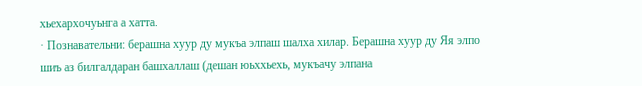хьехархочуьнга а хатта.
· Познавательни: берашна хуур ду мукъа элпаш шалха хилар. Берашна хуур ду Яя элпо шиъ аз билгалдаран башхаллаш (дешан юьххьехь, мукъачу элпана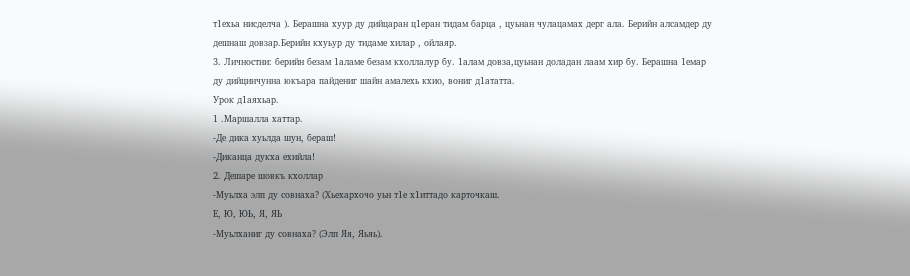т1ехьа нисделча ). Берашна хуур ду дийцаран ц1еран тидам барца , цуьнан чулацамах дерг ала. Берийн алсамдер ду дешнаш довзар.Берийн кхуьур ду тидаме хилар , ойлаяр.
3. Личностни: берийн безам 1аламе безам кхоллалур бу. 1алам довза,цуьнан доладан лаам хир бу. Берашна 1емар ду дийцинчунна юкъара пайдениг шайн амалехь кхио, вониг д1ататта.
Урок д1аяхьар.
1 .Маршалла хаттар.
-Де дика хуьлда шун, бераш!
-Диканца дукха ехийла!
2. Дешаре шовкъ кхоллар
-Муьлха элп ду совнаха? (Хьехархочо уьн т1е х1иттадо карточкаш.
Е, Ю, ЮЬ, Я, ЯЬ
-Муьлханиг ду совнаха? (Элп Яя, Яьяь).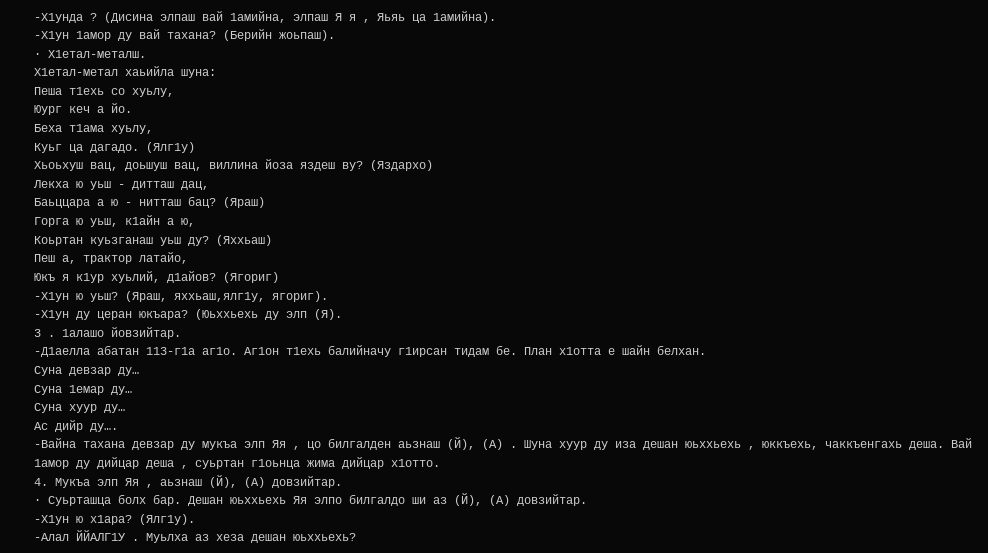-Х1унда ? (Дисина элпаш вай 1амийна, элпаш Я я , Яьяь ца 1амийна).
-Х1ун 1амор ду вай тахана? (Берийн жоьпаш).
· Х1етал-металш.
Х1етал-метал хаьийла шуна:
Пеша т1ехь со хуьлу,
Юург кеч а йо.
Беха т1ама хуьлу,
Куьг ца дагадо. (Ялг1у)
Хьоьхуш вац, доьшуш вац, виллина йоза яздеш ву? (Яздархо)
Лекха ю уьш - дитташ дац,
Баьццара а ю - нитташ бац? (Яраш)
Горга ю уьш, к1айн а ю,
Коьртан куьзганаш уьш ду? (Яххьаш)
Пеш а, трактор латайо,
Юкъ я к1ур хуьлий, д1айов? (Ягориг)
-Х1ун ю уьш? (Яраш, яххьаш,ялг1у, ягориг).
-Х1ун ду церан юкъара? (Юьххьехь ду элп (Я).
3 . 1алашо йовзийтар.
-Д1аелла абатан 113-г1а аг1о. Аг1он т1ехь балийначу г1ирсан тидам бе. План х1отта е шайн белхан.
Суна девзар ду…
Суна 1емар ду…
Суна хуур ду…
Ас дийр ду….
-Вайна тахана девзар ду мукъа элп Яя , цо билгалден аьзнаш (Й), (А) . Шуна хуур ду иза дешан юьххьехь , юккъехь, чаккъенгахь деша. Вай 1амор ду дийцар деша , суьртан г1оьнца жима дийцар х1отто.
4. Мукъа элп Яя , аьзнаш (Й), (А) довзийтар.
· Суьрташца болх бар. Дешан юьххьехь Яя элпо билгалдо ши аз (Й), (А) довзийтар.
-Х1ун ю х1ара? (Ялг1у).
-Алал ЙЙАЛГ1У . Муьлха аз хеза дешан юьххьехь?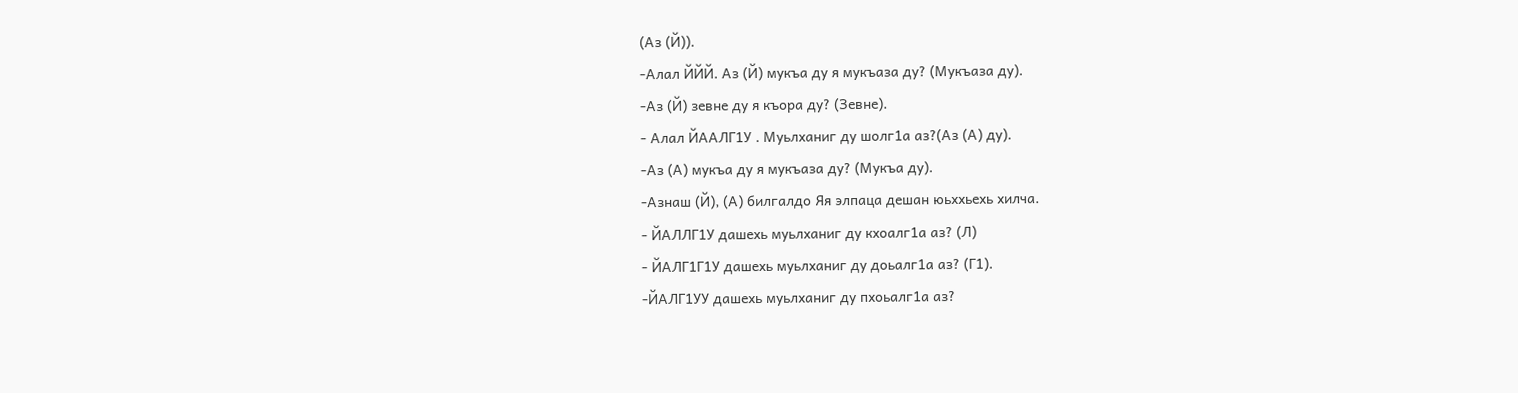(Аз (Й)).
-Алал ЙЙЙ. Аз (Й) мукъа ду я мукъаза ду? (Мукъаза ду).
-Аз (Й) зевне ду я къора ду? (Зевне).
- Алал ЙААЛГ1У . Муьлханиг ду шолг1а аз?(Аз (А) ду).
-Аз (А) мукъа ду я мукъаза ду? (Мукъа ду).
-Азнаш (Й), (А) билгалдо Яя элпаца дешан юьххьехь хилча.
- ЙАЛЛГ1У дашехь муьлханиг ду кхоалг1а аз? (Л)
- ЙАЛГ1Г1У дашехь муьлханиг ду доьалг1а аз? (Г1).
-ЙАЛГ1УУ дашехь муьлханиг ду пхоьалг1а аз?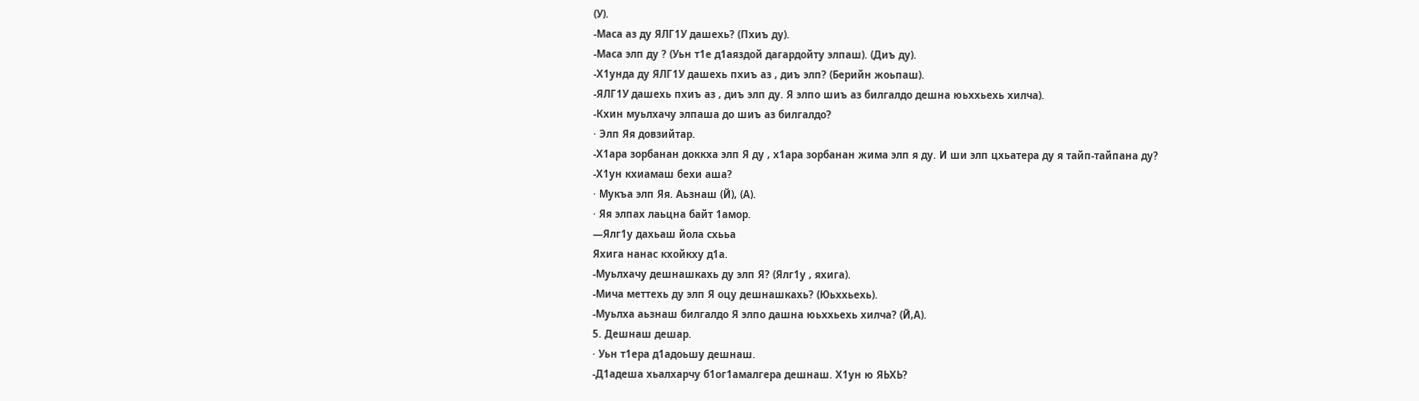(У).
-Маса аз ду ЯЛГ1У дашехь? (Пхиъ ду).
-Маса элп ду ? (Уьн т1е д1аяздой дагардойту элпаш). (Диъ ду).
-Х1унда ду ЯЛГ1У дашехь пхиъ аз , диъ элп? (Берийн жоьпаш).
-ЯЛГ1У дашехь пхиъ аз , диъ элп ду. Я элпо шиъ аз билгалдо дешна юьххьехь хилча).
-Кхин муьлхачу элпаша до шиъ аз билгалдо?
· Элп Яя довзийтар.
-Х1ара зорбанан доккха элп Я ду , х1ара зорбанан жима элп я ду. И ши элп цхьатера ду я тайп-тайпана ду?
-Х1ун кхиамаш бехи аша?
· Мукъа элп Яя. Аьзнаш (Й), (А).
· Яя элпах лаьцна байт 1амор.
—Ялг1у дахьаш йола схььа
Яхига нанас кхойкху д1а.
-Муьлхачу дешнашкахь ду элп Я? (Ялг1у , яхига).
-Мича меттехь ду элп Я оцу дешнашкахь? (Юьххьехь).
-Муьлха аьзнаш билгалдо Я элпо дашна юьххьехь хилча? (Й,А).
5. Дешнаш дешар.
· Уьн т1ера д1адоьшу дешнаш.
-Д1адеша хьалхарчу б1ог1амалгера дешнаш. Х1ун ю ЯЬХЬ?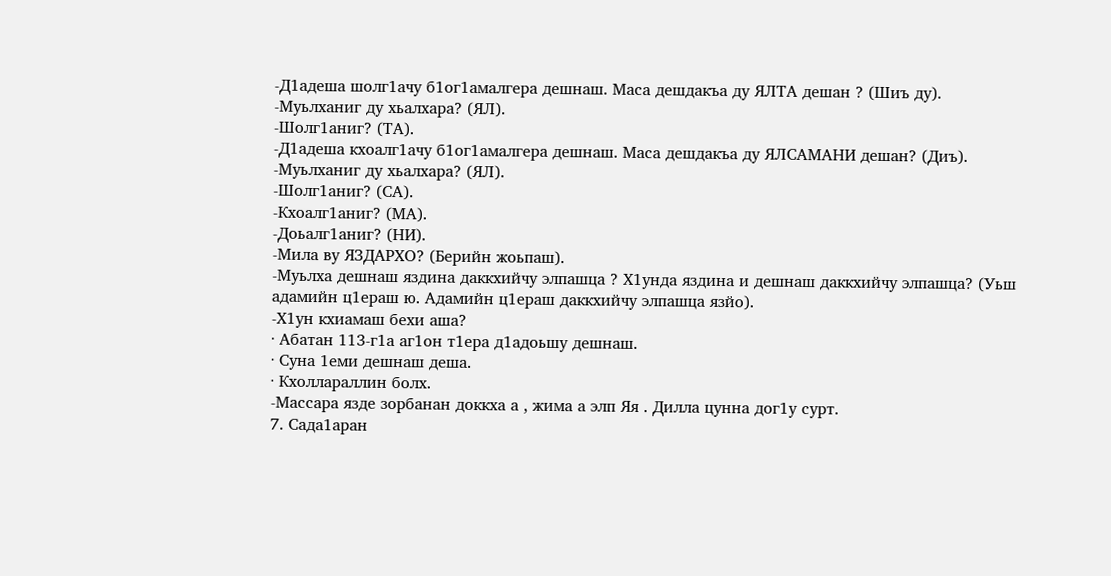-Д1адеша шолг1ачу б1ог1амалгера дешнаш. Маса дешдакъа ду ЯЛТА дешан ? (Шиъ ду).
-Муьлханиг ду хьалхара? (ЯЛ).
-Шолг1аниг? (ТА).
-Д1адеша кхоалг1ачу б1ог1амалгера дешнаш. Маса дешдакъа ду ЯЛСАМАНИ дешан? (Диъ).
-Муьлханиг ду хьалхара? (ЯЛ).
-Шолг1аниг? (СА).
-Кхоалг1аниг? (МА).
-Доьалг1аниг? (НИ).
-Мила ву ЯЗДАРХО? (Берийн жоьпаш).
-Муьлха дешнаш яздина даккхийчу элпашца ? Х1унда яздина и дешнаш даккхийчу элпашца? (Уьш адамийн ц1ераш ю. Адамийн ц1ераш даккхийчу элпашца язйо).
-Х1ун кхиамаш бехи аша?
· Абатан 113-г1а аг1он т1ера д1адоьшу дешнаш.
· Суна 1еми дешнаш деша.
· Кхоллараллин болх.
-Массара язде зорбанан доккха а , жима а элп Яя . Дилла цунна дог1у сурт.
7. Сада1аран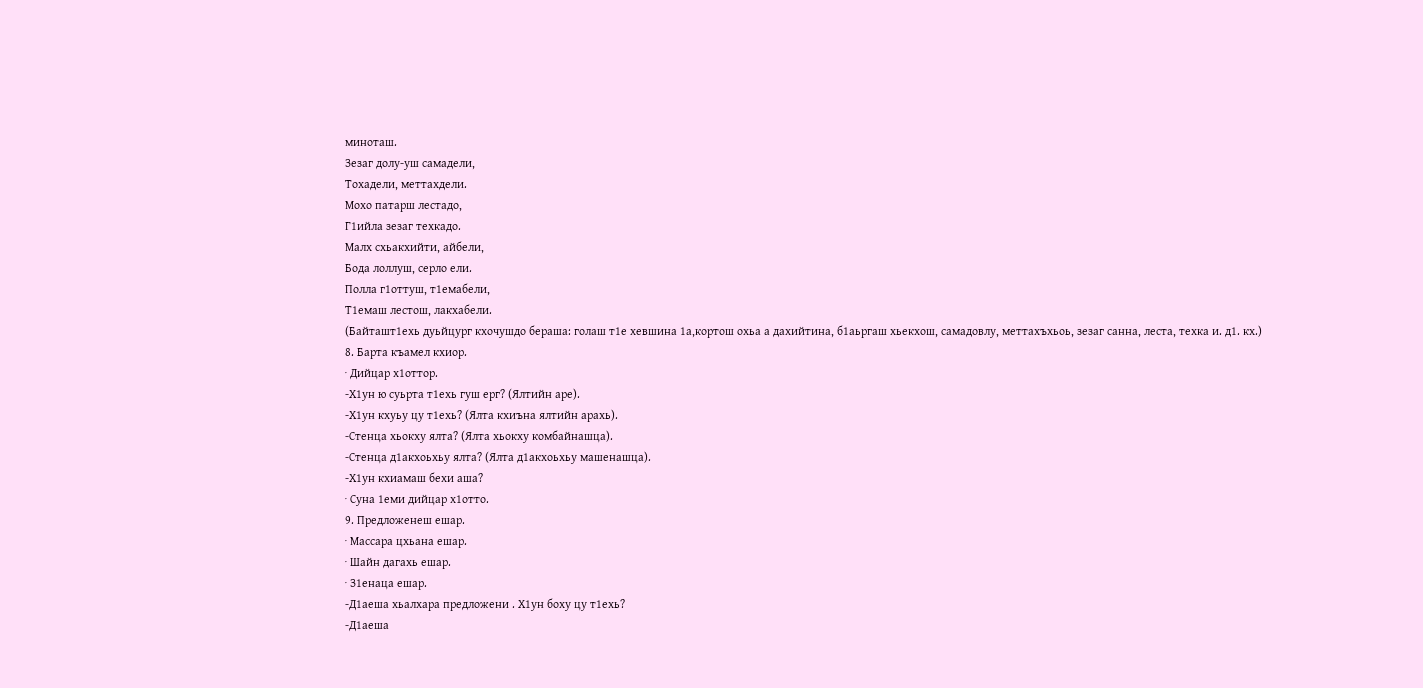миноташ.
Зезаг долу-уш самадели,
Тохадели, меттахдели.
Мохо патарш лестадо,
Г1ийла зезаг техкадо.
Малх схьакхийти, айбели,
Бода лоллуш, серло ели.
Полла г1оттуш, т1емабели,
Т1емаш лестош, лакхабели.
(Байташт1ехь дуьйцург кхочушдо бераша: голаш т1е хевшина 1а,кортош охьа а дахийтина, б1аьргаш хьекхош, самадовлу, меттахъхьоь, зезаг санна, леста, техка и. д1. кх.)
8. Барта къамел кхиор.
· Дийцар х1оттор.
-Х1ун ю суьрта т1ехь гуш ерг? (Ялтийн аре).
-Х1ун кхуьу цу т1ехь? (Ялта кхиъна ялтийн арахь).
-Стенца хьокху ялта? (Ялта хьокху комбайнашца).
-Стенца д1акхоьхьу ялта? (Ялта д1акхоьхьу машенашца).
-Х1ун кхиамаш бехи аша?
· Суна 1еми дийцар х1отто.
9. Предложенеш ешар.
· Массара цхьана ешар.
· Шайн дагахь ешар.
· З1енаца ешар.
-Д1аеша хьалхара предложени . Х1ун боху цу т1ехь?
-Д1аеша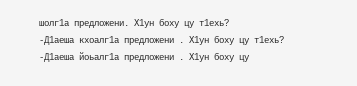шолг1а предложени. Х1ун боху цу т1ехь?
-Д1аеша кхоалг1а предложени . Х1ун боху цу т1ехь?
-Д1аеша йоьалг1а предложени . Х1ун боху цу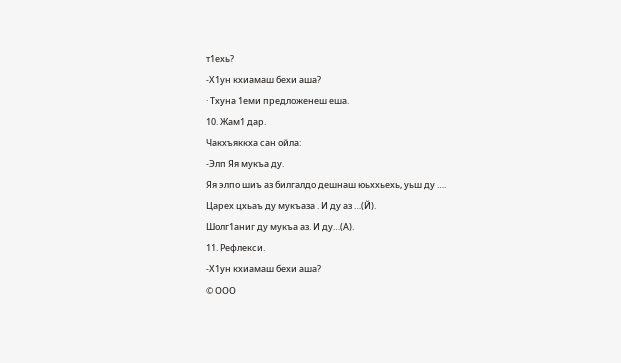т1ехь?
-Х1ун кхиамаш бехи аша?
· Тхуна 1еми предложенеш еша.
10. Жам1 дар.
Чакхъяккха сан ойла:
-Элп Яя мукъа ду.
Яя элпо шиъ аз билгалдо дешнаш юьххьехь, уьш ду ….
Царех цхьаъ ду мукъаза . И ду аз …(Й).
Шолг1аниг ду мукъа аз. И ду…(А).
11. Рефлекси.
-Х1ун кхиамаш бехи аша?
© ООО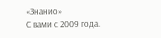«Знанио»
С вами с 2009 года.